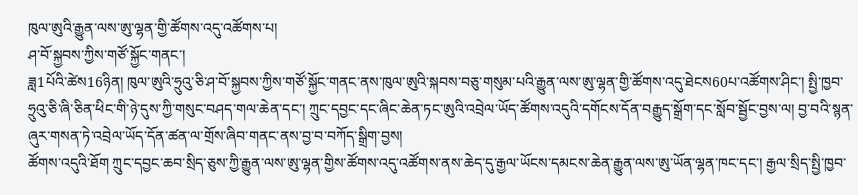ཁུལ་ཨུའི་རྒྱུན་ལས་ཨུ་ལྷན་གྱི་ཚོགས་འདུ་འཚོགས་པ།
ཤ་བོ་སྐྱབས་ཀྱིས་གཙོ་སྐྱོང་གནང་།
ཟླ1པོའི་ཚེས16ཉིན། ཁུལ་ཨུའི་ཧྲུའུ་ཅི་ཤ་བོ་སྐྱབས་ཀྱིས་གཙོ་སྐྱོང་གནང་ནས་ཁུལ་ཨུའི་སྐབས་བཅུ་གསུམ་པའི་རྒྱུན་ལས་ཨུ་ལྷན་གྱི་ཚོགས་འདུ་ཐེངས60པ་འཚོགས་ཤིང་། སྤྱི་ཁྱབ་ཧྲུའུ་ཅི་ཞི་ཅིན་ཕིང་གི་ཉེ་དུས་ཀྱི་གསུང་བཤད་གལ་ཆེན་དང་། ཀྲུང་དབྱང་དང་ཞིང་ཆེན་ཏང་ཨུའི་འབྲེལ་ཡོད་ཚོགས་འདུའི་དགོངས་དོན་བརྒྱུད་སྒྲོག་དང་སློབ་སྦྱོང་བྱས་ལ། བྱ་བའི་སྙན་ཞུར་གསན་ཏེ་འབྲེལ་ཡོད་དོན་ཚན་ལ་གྲོས་ཞིབ་གནང་ནས་བྱ་བ་བཀོད་སྒྲིག་བྱས།
ཚོགས་འདུའི་ཐོག ཀྲུང་དབྱང་ཆབ་སྲིད་ཅུས་ཀྱི་རྒྱུན་ལས་ཨུ་ལྷན་གྱིས་ཚོགས་འདུ་འཚོགས་ནས་ཆེད་དུ་རྒྱལ་ཡོངས་དམངས་ཆེན་རྒྱུན་ལས་ཨུ་ཡོན་ལྷན་ཁང་དང་། རྒྱལ་སྲིད་སྤྱི་ཁྱབ་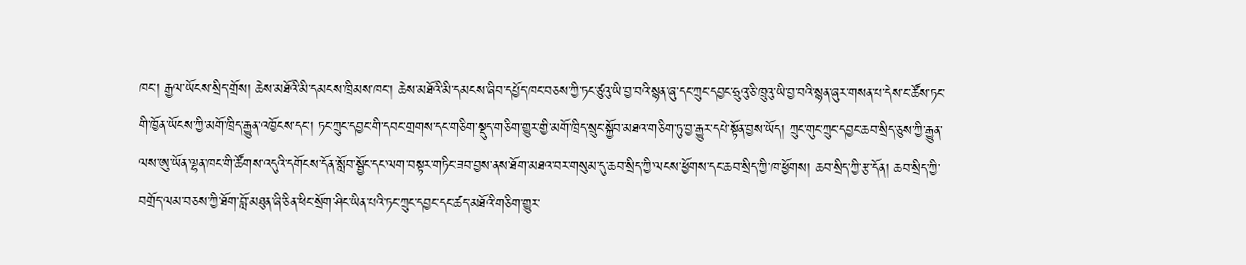ཁང་། རྒྱལ་ཡོངས་སྲིད་གྲོས། ཆེས་མཐོའི་མི་དམངས་ཁྲིམས་ཁང་། ཆེས་མཐོའི་མི་དམངས་ཞིབ་དཔྱོད་ཁང་བཅས་ཀྱི་ཏང་ཙུའུ་ཡི་བྱ་བའི་སྙན་ཞུ་དང་ཀྲུང་དབྱང་ཧྲུའུ་ཅི་ཁྲུའུ་ཡི་བྱ་བའི་སྙན་ཞུར་གསན་པ་དེས་ང་ཚོས་ཏང་གི་ཁྱོན་ཡོངས་ཀྱི་མགོ་ཁྲིད་རྒྱུན་འཁྱོངས་དང་། ཏང་ཀྲུང་དབྱང་གི་དབང་གྲགས་དང་གཅིག་སྡུད་གཅིག་གྱུར་གྱི་མགོ་ཁྲིད་སྲུང་སྐྱོབ་མཐའ་གཅིག་ཏུ་བྱ་རྒྱུར་དཔེ་སྟོན་བྱས་ཡོད། ཀྲུང་གུང་ཀྲུང་དབྱང་ཆབ་སྲིད་ཅུས་ཀྱི་རྒྱུན་ལས་ཨུ་ཡོན་ལྷན་ཁང་གི་ཚོགས་འདུའི་དགོངས་དོན་སློབ་སྦྱོང་དང་ལག་བསྟར་གཏིང་ཟབ་བྱས་ནས་ཐོག་མཐའ་བར་གསུམ་དུ་ཆབ་སྲིད་ཀྱི་ལངས་ཕྱོགས་དང་ཆབ་སྲིད་ཀྱི་ཁ་ཕྱོགས། ཆབ་སྲིད་ཀྱི་རྩ་དོན། ཆབ་སྲིད་ཀྱི་བགྲོད་ལམ་བཅས་ཀྱི་ཐོག་བློ་མཐུན་ཞི་ཅིན་ཕིང་སྲོག་ཤིང་ཡིན་པའི་ཏང་ཀྲུང་དབྱང་དང་ཚད་མཐོའི་གཅིག་གྱུར་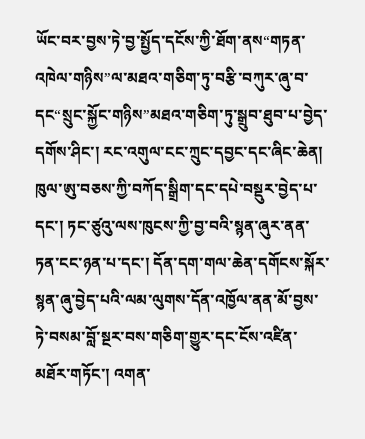ཡོང་བར་བྱས་ཏེ་བྱ་སྤྱོད་དངོས་ཀྱི་ཐོག་ནས“གཏན་འཁེལ་གཉིས”ལ་མཐའ་གཅིག་ཏུ་བརྩི་བཀུར་ཞུ་བ་དང“སྲུང་སྐྱོང་གཉིས”མཐའ་གཅིག་ཏུ་སྒྲུབ་ཐུབ་པ་བྱེད་དགོས་ཤིང་། རང་འགུལ་ངང་ཀྲུང་དབྱང་དང་ཞིང་ཆེན། ཁུལ་ཨུ་བཅས་ཀྱི་བཀོད་སྒྲིག་དང་དཔེ་བསྡུར་བྱེད་པ་དང་། ཏང་ཙུའུ་ལས་ཁུངས་ཀྱི་བྱ་བའི་སྙན་ཞུར་ནན་ཏན་ངང་ཉན་པ་དང་། དོན་དག་གལ་ཆེན་དགོངས་སྐོར་སྙན་ཞུ་བྱེད་པའི་ལམ་ལུགས་དོན་འཁྱོལ་ནན་མོ་བྱས་ཏེ་བསམ་བློ་སྔར་བས་གཅིག་གྱུར་དང་ངོས་འཛིན་མཐོར་གཏོང་། འགན་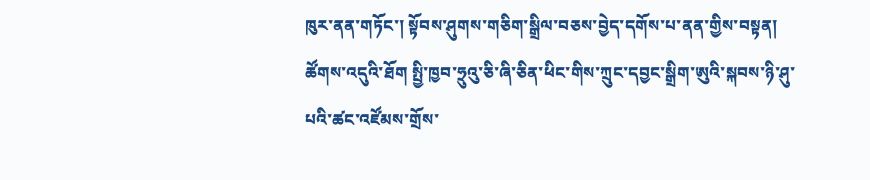ཁུར་ནན་གཏོང་། སྟོབས་ཤུགས་གཅིག་སྒྲིལ་བཅས་བྱེད་དགོས་པ་ནན་གྱིས་བསྟན།
ཚོགས་འདུའི་ཐོག སྤྱི་ཁྱབ་ཧྲུའུ་ཅི་ཞི་ཅིན་ཕིང་གིས་ཀྲུང་དབྱང་སྒྲིག་ཨུའི་སྐབས་ཉི་ཤུ་པའི་ཚང་འཛོམས་གྲོས་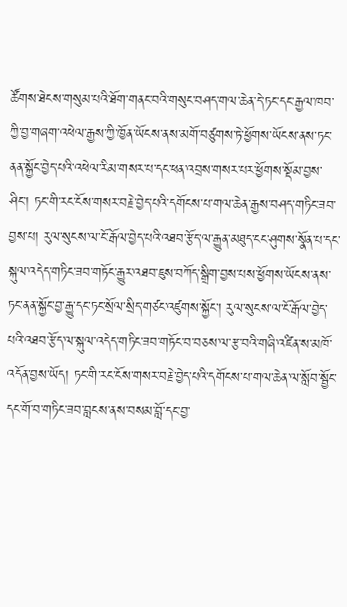ཚོགས་ཐེངས་གསུམ་པའི་ཐོག་གནང་བའི་གསུང་བཤད་གལ་ཆེན་དེ་ཏང་དང་རྒྱལ་ཁབ་ཀྱི་བྱ་གཞག་འཕེལ་རྒྱས་ཀྱི་ཁྱོན་ཡོངས་ནས་མགོ་བཙུགས་ཏེ་ཕྱོགས་ཡོངས་ནས་ཏང་ནན་སྐྱོང་བྱེད་པའི་འཕེལ་རིམ་གསར་པ་དང་ཕན་འབྲས་གསར་པར་ཕྱོགས་སྡོམ་བྱས་ཤིང་། ཏང་གི་རང་ངོས་གསར་བརྗེ་བྱེད་པའི་དགོངས་པ་གལ་ཆེན་རྒྱས་བཤད་གཏིང་ཟབ་བྱས་པ། རུལ་སུངས་ལ་ངོ་རྒོལ་བྱེད་པའི་འཐབ་རྩོད་ལ་རྒྱུན་མཐུད་ངང་ཤུགས་སྣོན་པ་དང་སྐུལ་འདེད་གཏིང་ཟབ་གཏོང་རྒྱུར་འཐབ་ཇུས་བཀོད་སྒྲིག་བྱས་པས་ཕྱོགས་ཡོངས་ནས་ཏང་ནན་སྐྱོང་བྱ་རྒྱུ་དང་ཏང་སྲོལ་སྲིད་གཙང་འཛུགས་སྐྱོང་། རུལ་སུངས་ལ་ངོ་རྒོལ་བྱེད་པའི་འཐབ་རྩོད་ལ་སྐུལ་འདེད་གཏིང་ཟབ་གཏོང་བ་བཅས་ལ་རྩ་བའི་གཞི་འཛིན་ས་མཁོ་འདོན་བྱས་ཡོད། ཏང་གི་རང་ངོས་གསར་བརྗེ་བྱེད་པའི་དགོངས་པ་གལ་ཆེན་ལ་སློབ་སྦྱོང་དང་གོ་བ་གཏིང་ཟབ་བླངས་ནས་བསམ་བློ་དང་བྱ་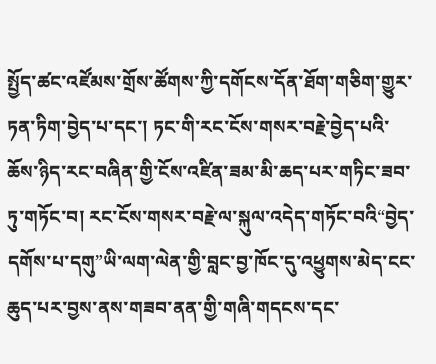སྤྱོད་ཚང་འཛོམས་གྲོས་ཚོགས་ཀྱི་དགོངས་དོན་ཐོག་གཅིག་གྱུར་ཏན་ཏིག་བྱེད་པ་དང་། ཏང་གི་རང་ངོས་གསར་བརྗེ་བྱེད་པའི་ཆོས་ཉིད་རང་བཞིན་གྱི་ངོས་འཛིན་ཟམ་མི་ཆད་པར་གཏིང་ཟབ་ཏུ་གཏོང་བ། རང་ངོས་གསར་བརྗེ་ལ་སྐུལ་འདེད་གཏོང་བའི“བྱེད་དགོས་པ་དགུ”ཡི་ལག་ལེན་གྱི་བླང་བྱ་ཁོང་དུ་འཕྱུགས་མེད་ངང་ཆུད་པར་བྱས་ནས་གཟབ་ནན་གྱི་གཞི་གདངས་དང་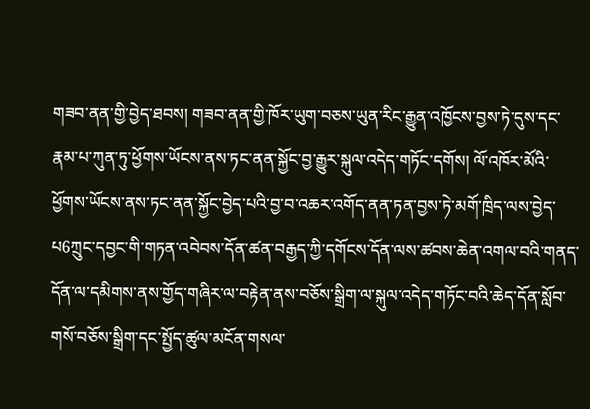གཟབ་ནན་གྱི་བྱེད་ཐབས། གཟབ་ནན་གྱི་ཁོར་ཡུག་བཅས་ཡུན་རིང་རྒྱུན་འཁྱོངས་བྱས་ཏེ་དུས་དང་རྣམ་པ་ཀུན་ཏུ་ཕྱོགས་ཡོངས་ནས་ཏང་ནན་སྐྱོང་བྱ་རྒྱུར་སྐུལ་འདེད་གཏོང་དགོས། ལོ་འཁོར་མོའི་ཕྱོགས་ཡོངས་ནས་ཏང་ནན་སྐྱོང་བྱེད་པའི་བྱ་བ་འཆར་འགོད་ནན་ཏན་བྱས་ཏེ་མགོ་ཁྲིད་ལས་བྱེད་པ6ཀྲུང་དབྱང་གི་གཏན་འབེབས་དོན་ཚན་བརྒྱད་ཀྱི་དགོངས་དོན་ལས་ཚབས་ཆེན་འགལ་བའི་གནད་དོན་ལ་དམིགས་ནས་གྱོད་གཞིར་ལ་བརྟེན་ནས་བཅོས་སྒྲིག་ལ་སྐུལ་འདེད་གཏོང་བའི་ཆེད་དོན་སློབ་གསོ་བཅོས་སྒྲིག་དང་སྤྱོད་ཚུལ་མངོན་གསལ་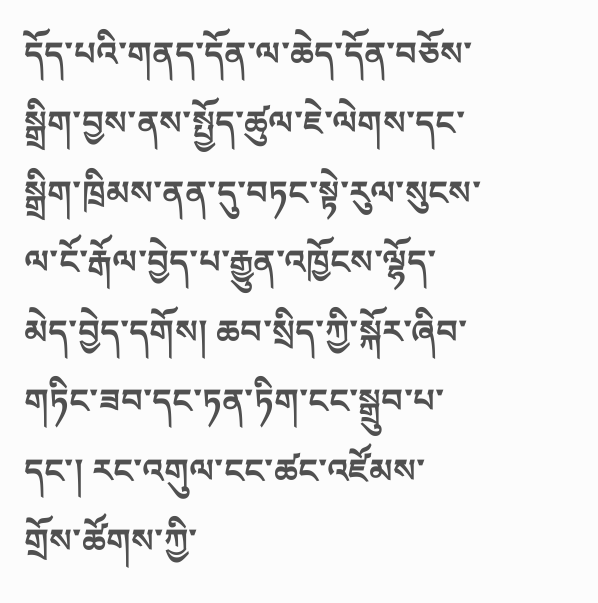དོད་པའི་གནད་དོན་ལ་ཆེད་དོན་བཅོས་སྒྲིག་བྱས་ནས་སྤྱོད་ཚུལ་ཇེ་ལེགས་དང་སྒྲིག་ཁྲིམས་ནན་དུ་བཏང་སྟེ་རུལ་སུངས་ལ་ངོ་རྒོལ་བྱེད་པ་རྒྱུན་འཁྱོངས་ལྷོད་མེད་བྱེད་དགོས། ཆབ་སྲིད་ཀྱི་སྐོར་ཞིབ་གཏིང་ཟབ་དང་ཏན་ཏིག་ངང་སྒྲུབ་པ་དང་། རང་འགུལ་ངང་ཚང་འཛོམས་གྲོས་ཚོགས་ཀྱི་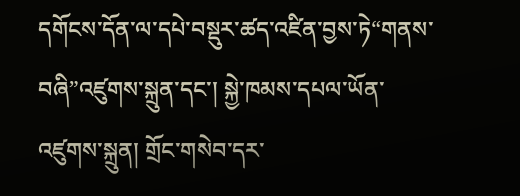དགོངས་དོན་ལ་དཔེ་བསྡུར་ཚད་འཛིན་བྱས་ཏེ“གནས་བཞི”འཛུགས་སྐྲུན་དང་། སྐྱེ་ཁམས་དཔལ་ཡོན་འཛུགས་སྐྲུན། གྲོང་གསེབ་དར་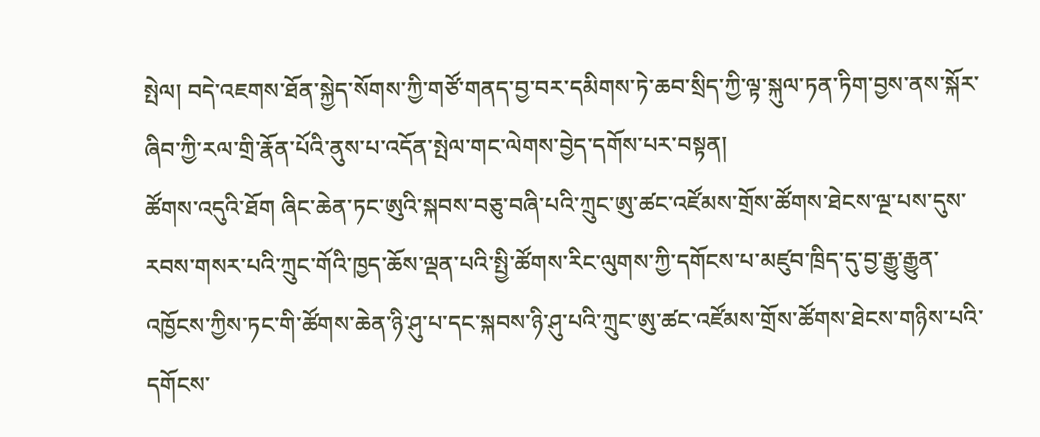སྤེལ། བདེ་འཇགས་ཐོན་སྐྱེད་སོགས་ཀྱི་གཙོ་གནད་བྱ་བར་དམིགས་ཏེ་ཆབ་སྲིད་ཀྱི་ལྟ་སྐུལ་ཏན་ཏིག་བྱས་ནས་སྐོར་ཞིབ་ཀྱི་རལ་གྲི་རྣོན་པོའི་ནུས་པ་འདོན་སྤེལ་གང་ལེགས་བྱེད་དགོས་པར་བསྟན།
ཚོགས་འདུའི་ཐོག ཞིང་ཆེན་ཏང་ཨུའི་སྐབས་བཅུ་བཞི་པའི་ཀྲུང་ཨུ་ཚང་འཛོམས་གྲོས་ཚོགས་ཐེངས་ལྔ་པས་དུས་རབས་གསར་པའི་ཀྲུང་གོའི་ཁྱད་ཆོས་ལྡན་པའི་སྤྱི་ཚོགས་རིང་ལུགས་ཀྱི་དགོངས་པ་མཛུབ་ཁྲིད་དུ་བྱ་རྒྱུ་རྒྱུན་འཁྱོངས་ཀྱིས་ཏང་གི་ཚོགས་ཆེན་ཉི་ཤུ་པ་དང་སྐབས་ཉི་ཤུ་པའི་ཀྲུང་ཨུ་ཚང་འཛོམས་གྲོས་ཚོགས་ཐེངས་གཉིས་པའི་དགོངས་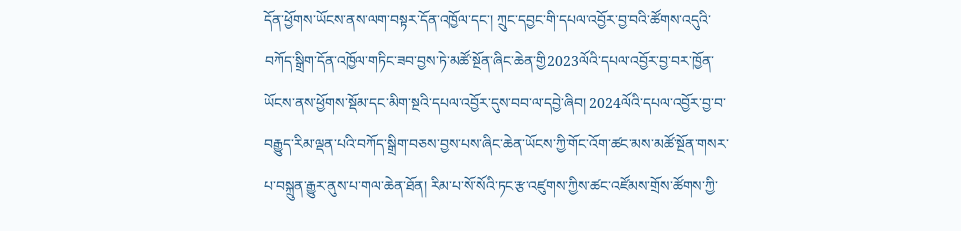དོན་ཕྱོགས་ཡོངས་ནས་ལག་བསྟར་དོན་འཁྱོལ་དང་། ཀྲུང་དབྱང་གི་དཔལ་འབྱོར་བྱ་བའི་ཚོགས་འདུའི་བཀོད་སྒྲིག་དོན་འཁྱོལ་གཏིང་ཟབ་བྱས་ཏེ་མཚོ་སྔོན་ཞིང་ཆེན་གྱི2023ལོའི་དཔལ་འབྱོར་བྱ་བར་ཁྱོན་ཡོངས་ནས་ཕྱོགས་སྡོམ་དང་མིག་སྔའི་དཔལ་འབྱོར་དུས་བབ་ལ་དབྱེ་ཞིབ། 2024ལོའི་དཔལ་འབྱོར་བྱ་བ་བརྒྱུད་རིམ་ལྡན་པའི་བཀོད་སྒྲིག་བཅས་བྱས་པས་ཞིང་ཆེན་ཡོངས་ཀྱི་གོང་འོག་ཚང་མས་མཚོ་སྔོན་གསར་པ་བསྐྲུན་རྒྱུར་ནུས་པ་གལ་ཆེན་ཐོན། རིམ་པ་སོ་སོའི་ཏང་རྩ་འཛུགས་ཀྱིས་ཚང་འཛོམས་གྲོས་ཚོགས་ཀྱི་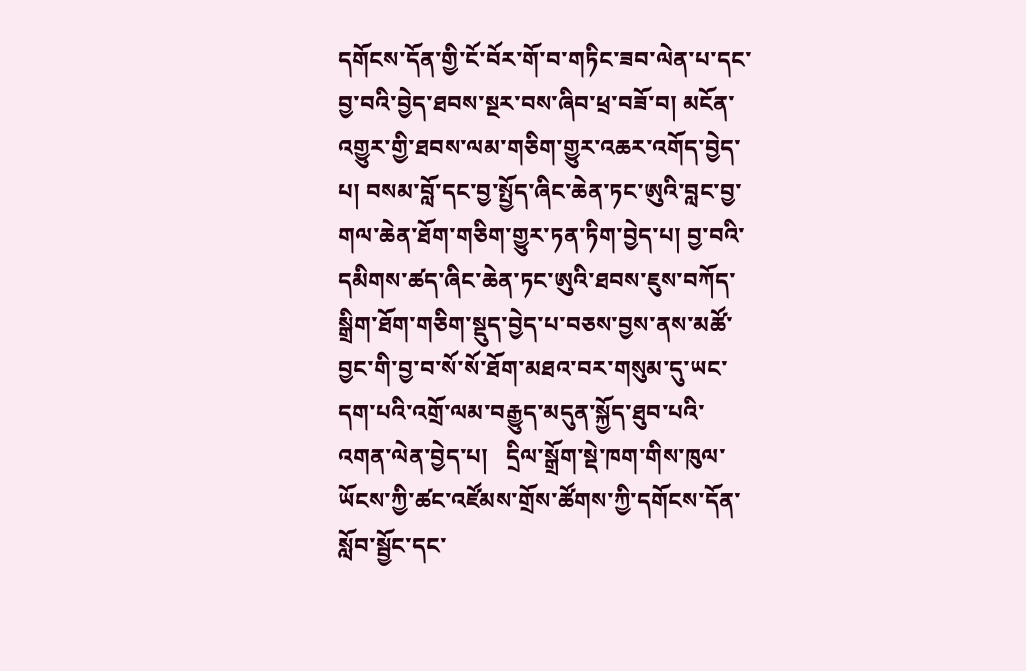དགོངས་དོན་གྱི་ངོ་བོར་གོ་བ་གཏིང་ཟབ་ལེན་པ་དང་བྱ་བའི་བྱེད་ཐབས་སྔར་བས་ཞིབ་ཕྲ་བཟོ་བ། མངོན་འགྱུར་གྱི་ཐབས་ལམ་གཅིག་གྱུར་འཆར་འགོད་བྱེད་པ། བསམ་བློ་དང་བྱ་སྤྱོད་ཞིང་ཆེན་ཏང་ཨུའི་བླང་བྱ་གལ་ཆེན་ཐོག་གཅིག་གྱུར་ཏན་ཏིག་བྱེད་པ། བྱ་བའི་དམིགས་ཚད་ཞིང་ཆེན་ཏང་ཨུའི་ཐབས་ཇུས་བཀོད་སྒྲིག་ཐོག་གཅིག་སྡུད་བྱེད་པ་བཅས་བྱས་ནས་མཚོ་བྱང་གི་བྱ་བ་སོ་སོ་ཐོག་མཐའ་བར་གསུམ་དུ་ཡང་དག་པའི་འགྲོ་ལམ་བརྒྱུད་མདུན་སྐྱོད་ཐུབ་པའི་འགན་ལེན་བྱེད་པ།   དྲིལ་སྒྲོག་སྡེ་ཁག་གིས་ཁུལ་ཡོངས་ཀྱི་ཚང་འཛོམས་གྲོས་ཚོགས་ཀྱི་དགོངས་དོན་སློབ་སྦྱོང་དང་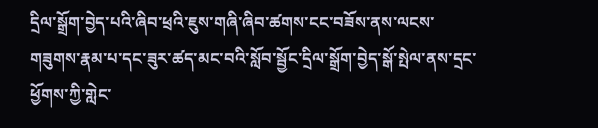དྲིལ་སྒྲོག་བྱེད་པའི་ཞིབ་ཕྲའི་ཇུས་གཞི་ཞིབ་ཚགས་ངང་བཟོས་ནས་ལངས་གཟུགས་རྣམ་པ་དང་ཟུར་ཚད་མང་བའི་སློབ་སྦྱོང་དྲིལ་སྒྲོག་བྱེད་སྒོ་སྤེལ་ནས་དྲང་ཕྱོགས་ཀྱི་གླེང་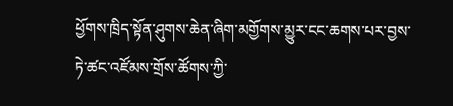ཕྱོགས་ཁྲིད་སྟོན་ཤུགས་ཆེན་ཞིག་མགྱོགས་མྱུར་ངང་ཆགས་པར་བྱས་ཏེ་ཚང་འཛོམས་གྲོས་ཚོགས་ཀྱི་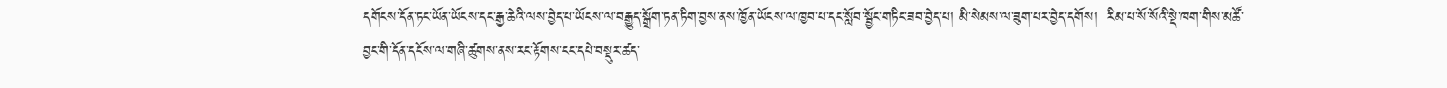དགོངས་དོན་ཏང་ཡོན་ཡོངས་དང་རྒྱ་ཆེའི་ལས་བྱེད་པ་ཡོངས་ལ་བརྒྱུད་སྒྲོག་ཏན་ཏིག་བྱས་ནས་ཁྱོན་ཡོངས་ལ་ཁྱབ་པ་དང་སློབ་སྦྱོང་གཏིང་ཟབ་བྱེད་པ། མི་སེམས་ལ་ཟུག་པར་བྱེད་དགོས།  རིམ་པ་སོ་སོའི་སྡེ་ཁག་གིས་མཚོ་བྱང་གི་དོན་དངོས་ལ་གཞི་ཚུགས་ནས་རང་རྟོགས་ངང་དཔེ་བསྡུར་ཚད་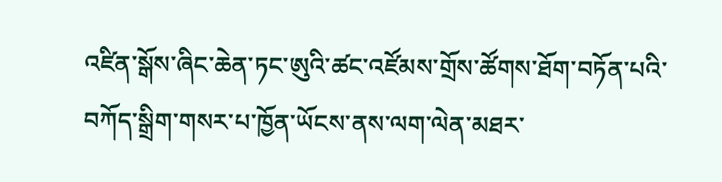འཛིན་སྒོས་ཞིང་ཆེན་ཏང་ཨུའི་ཚང་འཛོམས་གྲོས་ཚོགས་ཐོག་བཏོན་པའི་བཀོད་སྒྲིག་གསར་པ་ཁྱོན་ཡོངས་ནས་ལག་ལེན་མཐར་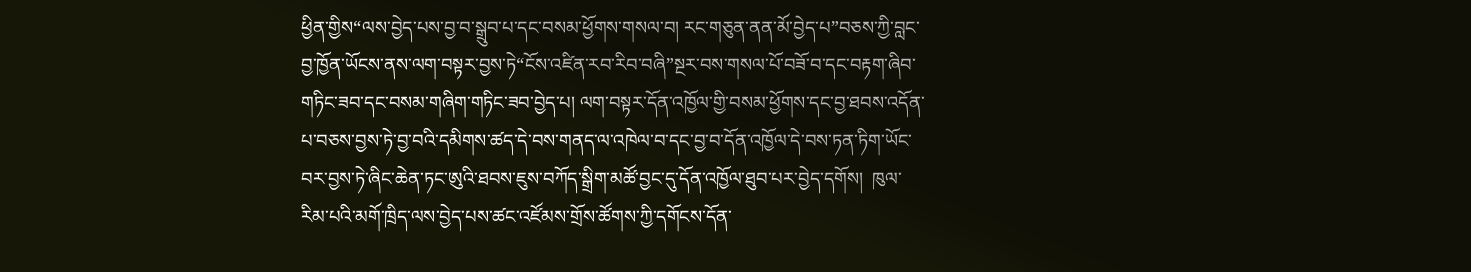ཕྱིན་གྱིས“ལས་བྱེད་པས་བྱ་བ་སྒྲུབ་པ་དང་བསམ་ཕྱོགས་གསལ་བ། རང་གཅུན་ནན་མོ་བྱེད་པ”བཅས་ཀྱི་བླང་བྱ་ཁྱོན་ཡོངས་ནས་ལག་བསྟར་བྱས་ཏེ“ངོས་འཛིན་རབ་རིབ་བཞི”སྔར་བས་གསལ་པོ་བཟོ་བ་དང་བརྟག་ཞིབ་གཏིང་ཟབ་དང་བསམ་གཞིག་གཏིང་ཟབ་བྱེད་པ། ལག་བསྟར་དོན་འཁྱོལ་གྱི་བསམ་ཕྱོགས་དང་བྱ་ཐབས་འདོན་པ་བཅས་བྱས་ཏེ་བྱ་བའི་དམིགས་ཚད་དེ་བས་གནད་ལ་འཁེལ་བ་དང་བྱ་བ་དོན་འཁྱོལ་དེ་བས་ཏན་ཏིག་ཡོང་བར་བྱས་ཏེ་ཞིང་ཆེན་ཏང་ཨུའི་ཐབས་ཇུས་བཀོད་སྒྲིག་མཚོ་བྱང་དུ་དོན་འཁྱོལ་ཐུབ་པར་བྱེད་དགོས།  ཁུལ་རིམ་པའི་མགོ་ཁྲིད་ལས་བྱེད་པས་ཚང་འཛོམས་གྲོས་ཚོགས་ཀྱི་དགོངས་དོན་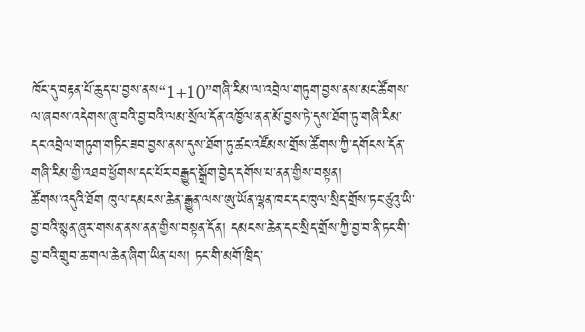ཁོང་དུ་བརྟན་པོ་ཆུད་པ་བྱས་ནས“1+10”གཞི་རིམ་ལ་འབྲེལ་གཏུག་བྱས་ནས་མང་ཚོགས་ལ་ཞབས་འདེགས་ཞུ་བའི་བྱ་བའི་ལམ་སྲོལ་དོན་འཁྱོལ་ནན་མོ་བྱས་ཏེ་དུས་ཐོག་ཏུ་གཞི་རིམ་དང་འབྲེལ་གཏུག་གཏིང་ཟབ་བྱས་ནས་དུས་ཐོག་ཏུ་ཚང་འཛོམས་གྲོས་ཚོགས་ཀྱི་དགོངས་དོན་གཞི་རིམ་གྱི་འཐབ་ཕྱོགས་དང་པོར་བརྒྱུད་སྒྲོག་བྱེད་དགོས་པ་ནན་གྱིས་བསྟན།
ཚོགས་འདུའི་ཐོག ཁུལ་དམངས་ཆེན་རྒྱུན་ལས་ཨུ་ཡོན་ལྷན་ཁང་དང་ཁུལ་སྲིད་གྲོས་ཏང་ཙུའུ་ཡི་བྱ་བའི་སྙན་ཞུར་གསན་ནས་ནན་གྱིས་བསྟན་དོན། དམངས་ཆེན་དང་སྲིད་གྲོས་ཀྱི་བྱ་བ་ནི་ཏང་གི་བྱ་བའི་གྲུབ་ཆ་གལ་ཆེན་ཞིག་ཡིན་པས། ཏང་གི་མགོ་ཁྲིད་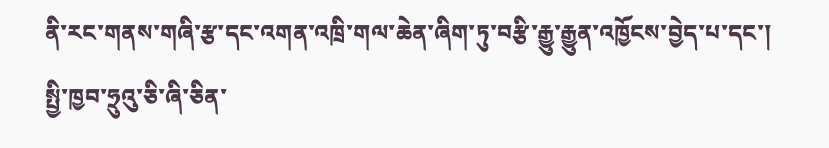ནི་རང་གནས་གཞི་རྩ་དང་འགན་འཁྲི་གལ་ཆེན་ཞིག་ཏུ་བརྩི་རྒྱུ་རྒྱུན་འཁྱོངས་བྱེད་པ་དང་། སྤྱི་ཁྱབ་ཧྲུའུ་ཅི་ཞི་ཅིན་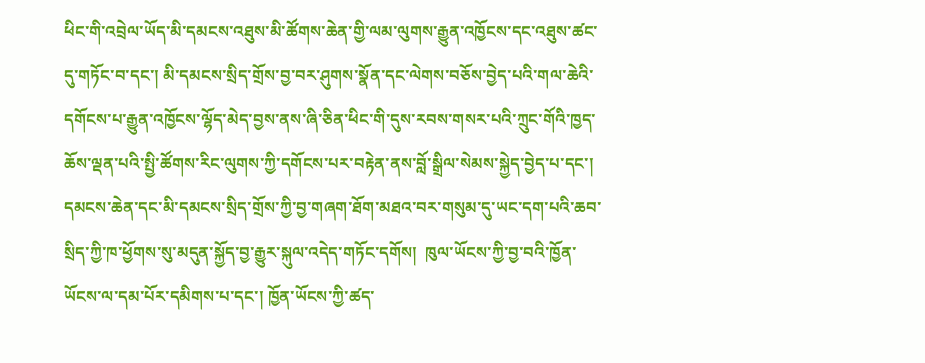ཕིང་གི་འབྲེལ་ཡོད་མི་དམངས་འཐུས་མི་ཚོགས་ཆེན་གྱི་ལམ་ལུགས་རྒྱུན་འཁྱོངས་དང་འཐུས་ཚང་དུ་གཏོང་བ་དང་། མི་དམངས་སྲིད་གྲོས་བྱ་བར་ཤུགས་སྣོན་དང་ལེགས་བཅོས་བྱེད་པའི་གལ་ཆེའི་དགོངས་པ་རྒྱུན་འཁྱོངས་ལྷོད་མེད་བྱས་ནས་ཞི་ཅིན་ཕིང་གི་དུས་རབས་གསར་པའི་ཀྲུང་གོའི་ཁྱད་ཆོས་ལྡན་པའི་སྤྱི་ཚོགས་རིང་ལུགས་ཀྱི་དགོངས་པར་བརྟེན་ནས་བློ་སྒྲིལ་སེམས་སྐྱེད་བྱེད་པ་དང་། དམངས་ཆེན་དང་མི་དམངས་སྲིད་གྲོས་ཀྱི་བྱ་གཞག་ཐོག་མཐའ་བར་གསུམ་དུ་ཡང་དག་པའི་ཆབ་སྲིད་ཀྱི་ཁ་ཕྱོགས་སུ་མདུན་སྐྱོད་བྱ་རྒྱུར་སྐུལ་འདེད་གཏོང་དགོས།  ཁུལ་ཡོངས་ཀྱི་བྱ་བའི་ཁྱོན་ཡོངས་ལ་དམ་པོར་དམིགས་པ་དང་། ཁྱོན་ཡོངས་ཀྱི་ཚད་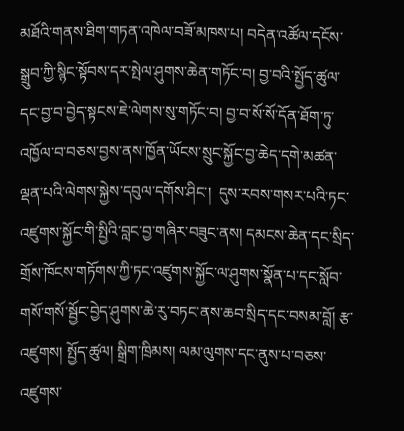མཐོའི་གནས་ཐིག་གཏན་འཁེལ་བཟོ་མཁས་པ། བདེན་འཚོལ་དངོས་སྒྲུབ་ཀྱི་སྙིང་སྟོབས་དར་སྤེལ་ཤུགས་ཆེན་གཏོང་བ། བྱ་བའི་སྤྱོད་ཚུལ་དང་བྱ་བ་བྱེད་སྟངས་ཇེ་ལེགས་སུ་གཏོང་བ། བྱ་བ་སོ་སོ་དོན་ཐོག་ཏུ་འཁྱོལ་བ་བཅས་བྱས་ནས་ཁྱོན་ཡོངས་སྲུང་སྐྱོང་བྱ་ཆེད་དགེ་མཚན་ལྡན་པའི་ལེགས་སྐྱེས་དབུལ་དགོས་ཤིང་།  དུས་རབས་གསར་པའི་ཏང་འཛུགས་སྐྱོང་གི་སྤྱིའི་བླང་བྱ་གཞིར་བཟུང་ནས། དམངས་ཆེན་དང་སྲིད་གྲོས་ཁོངས་གཏོགས་ཀྱི་ཏང་འཛུགས་སྐྱོང་ལ་ཤུགས་སྣོན་པ་དང་སློབ་གསོ་གསོ་སྦྱོང་བྱེད་ཤུགས་ཆེ་རུ་བཏང་ནས་ཆབ་སྲིད་དང་བསམ་བློ། རྩ་འཛུགས། སྤྱོད་ཚུལ། སྒྲིག་ཁྲིམས། ལམ་ལུགས་དང་ནུས་པ་བཅས་འཛུགས་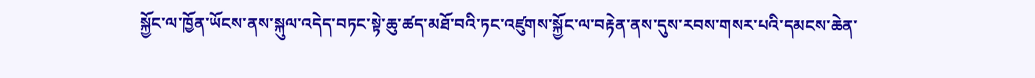སྐྱོང་ལ་ཁྱོན་ཡོངས་ནས་སྐུལ་འདེད་བཏང་སྟེ་ཆུ་ཚད་མཐོ་བའི་ཏང་འཛུགས་སྐྱོང་ལ་བརྟེན་ནས་དུས་རབས་གསར་པའི་དམངས་ཆེན་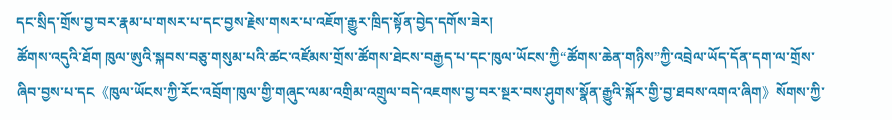དང་སྲིད་གྲོས་བྱ་བར་རྣམ་པ་གསར་པ་དང་བྱས་རྗེས་གསར་པ་འཇོག་རྒྱུར་ཁྲིད་སྟོན་བྱེད་དགོས་ཟེར།
ཚོགས་འདུའི་ཐོག ཁུལ་ཨུའི་སྐབས་བཅུ་གསུམ་པའི་ཚང་འཛོམས་གྲོས་ཚོགས་ཐེངས་བརྒྱད་པ་དང་ཁུལ་ཡོངས་ཀྱི“ཚོགས་ཆེན་གཉིས”ཀྱི་འབྲེལ་ཡོད་དོན་དག་ལ་གྲོས་ཞིབ་བྱས་པ་དང《ཁུལ་ཡོངས་ཀྱི་རོང་འབྲོག་ཁུལ་གྱི་གཞུང་ལམ་འགྲིམ་འགྲུལ་བདེ་འཇགས་བྱ་བར་སྔར་བས་ཤུགས་སྣོན་རྒྱུའི་སྐོར་གྱི་བྱ་ཐབས་འགའ་ཞིག》སོགས་ཀྱི་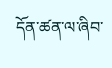དོན་ཚན་ལ་ཞིབ་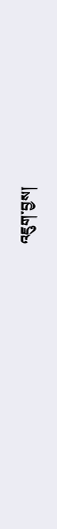འཇུག་བྱས།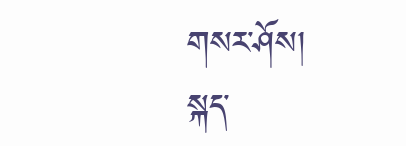གསར་ཤོས།
སྐད་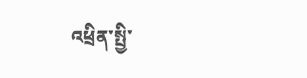འཕྲིན་སྤྱི་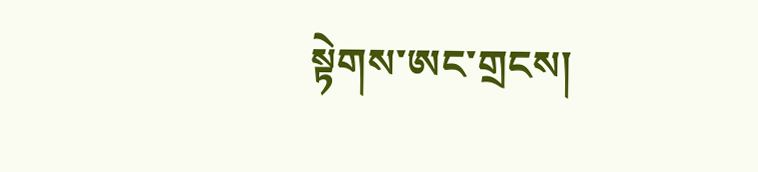སྟེགས་ཨང་གྲངས།